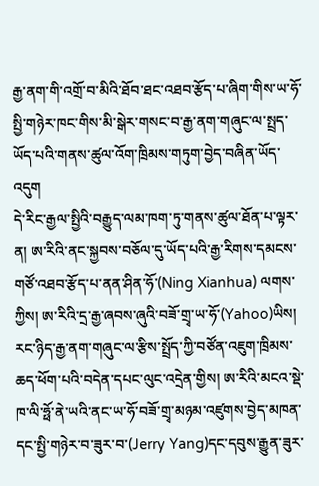རྒྱ་ནག་གི་འགྲོ་བ་མིའི་ཐོབ་ཐང་འཐབ་རྩོད་པ་ཞིག་གིས་ཡ་ཧོ་སྤྱི་གཉེར་ཁང་གིས་མི་སྒེར་གསང་བ་རྒྱ་ནག་གཞུང་ལ་སྤྲད་ཡོད་པའི་གནས་ཚུལ་འོག་ཁྲིམས་གཏུག་བྱེད་བཞིན་ཡོད་འདུག
དེ་རིང་རྒྱལ་སྤྱིའི་བརྒྱུད་ལམ་ཁག་ཏུ་གནས་ཚུལ་ཐོན་པ་ལྟར་ན། ཨ་རིའི་ནང་སྐྱབས་བཅོལ་དུ་ཡོད་པའི་རྒྱ་རིགས་དམངས་གཙོ་འཐབ་རྩོད་པ་ནན་ཤིན་ཧོ་(Ning Xianhua) ལགས་ཀྱིས། ཨ་རིའི་དྲ་རྒྱ་ཞབས་ཞུའི་བཟོ་གྲྭ་ཡ་ཧོ་(Yahoo)ཡིས། རང་ཉིད་རྒྱ་ནག་གཞུང་ལ་རྩིས་སྤྲོད་ཀྱི་བཙོན་འཇུག་ཁྲིམས་ཆད་ཕོག་པའི་བདེན་དཔང་ལུང་འདྲེན་གྱིས། ཨ་རིའི་མངའ་སྡེ་ཁ་ལི་ཧྥོ་ནེ་ཡའི་ནང་ཡ་ཧོ་བཟོ་གྲྭ་མཉམ་འཛུགས་བྱེད་མཁན་དང་སྤྱི་གཉེར་བ་ཟུར་བ་(Jerry Yang)དང་དབུས་རྒྱུན་ཟུར་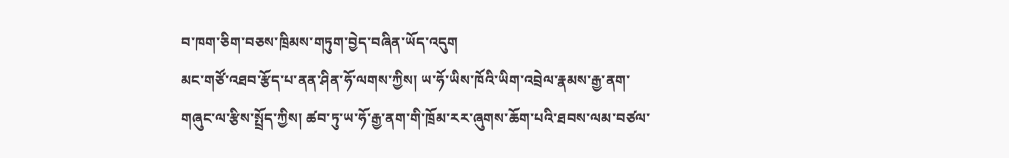བ་ཁག་ཅིག་བཅས་ཁྲིམས་གཏུག་བྱེད་བཞིན་ཡོད་འདུག
མང་གཙོ་འཐབ་རྩོད་པ་ནན་ཤིན་ཧོ་ལགས་ཀྱིས། ཡ་ཧོ་ཡིས་ཁོའི་ཡིག་འབྲེལ་རྣམས་རྒྱ་ནག་གཞུང་ལ་རྩིས་སྤྲོད་ཀྱིས། ཚབ་ཏུ་ཡ་ཧོ་རྒྱ་ནག་གི་ཁྲོམ་རར་ཞུགས་ཆོག་པའི་ཐབས་ལམ་བཙལ་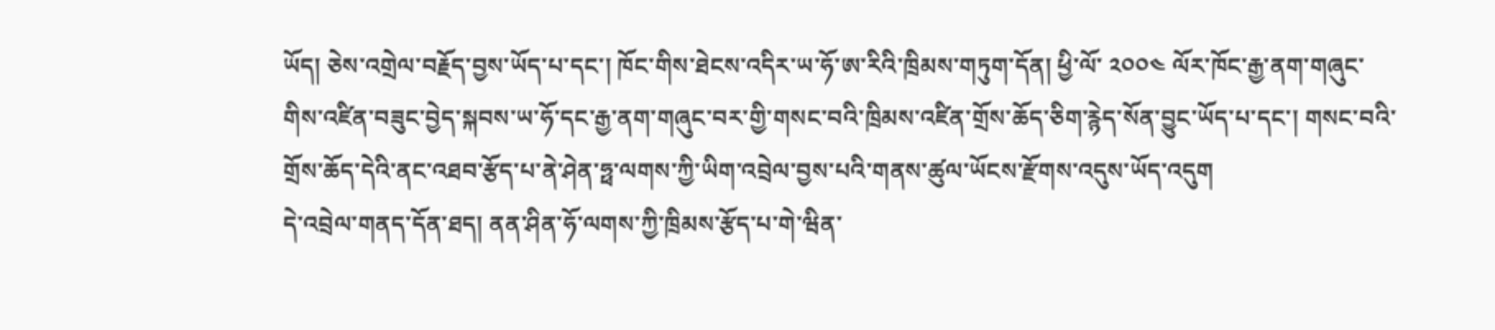ཡོད། ཅེས་འགྲེལ་བརྗོད་བྱས་ཡོད་པ་དང་། ཁོང་གིས་ཐེངས་འདིར་ཡ་ཧོ་ཨ་རིའི་ཁྲིམས་གཏུག་དོན། ཕྱི་ལོ་ ༢༠༠༤ ལོར་ཁོང་རྒྱ་ནག་གཞུང་གིས་འཛིན་བཟུང་བྱེད་སྐབས་ཡ་ཧོ་དང་རྒྱ་ནག་གཞུང་བར་གྱི་གསང་བའི་ཁྲིམས་འཛིན་གྲོས་ཆོད་ཅིག་རྙེད་སོན་བྱུང་ཡོད་པ་དང་། གསང་བའི་གྲོས་ཆོད་དེའི་ནང་འཐབ་རྩོད་པ་ནེ་ཤེན་ཧྥ་ལགས་ཀྱི་ཡིག་འབྲེལ་བྱས་པའི་གནས་ཚུལ་ཡོངས་རྫོགས་འདུས་ཡོད་འདུག
དེ་འབྲེལ་གནད་དོན་ཐད། ནན་ཤིན་ཧོ་ལགས་ཀྱི་ཁྲིམས་རྩོད་པ་གེ་ཝིན་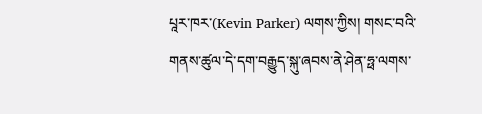པཱར་ཁར་(Kevin Parker) ལགས་ཀྱིས། གསང་བའི་གནས་ཚུལ་དེ་དག་བརྒྱུད་སྐུ་ཞབས་ནེ་ཤེན་ཧྥ་ལགས་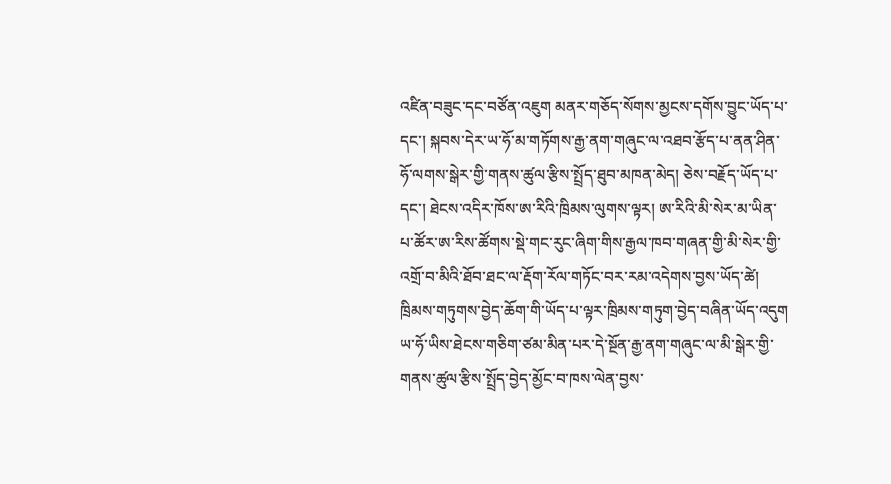འཛིན་བཟུང་དང་བཙོན་འཇུག མནར་གཅོད་སོགས་མྱངས་དགོས་བྱུང་ཡོད་པ་དང་། སྐབས་དེར་ཡ་ཧོ་མ་གཏོགས་རྒྱ་ནག་གཞུང་ལ་འཐབ་རྩོད་པ་ནན་ཤིན་ཧོ་ལགས་སྒེར་གྱི་གནས་ཚུལ་རྩིས་སྤྲོད་ཐུབ་མཁན་མེད། ཅེས་བརྗོད་ཡོད་པ་དང་། ཐེངས་འདིར་ཁོས་ཨ་རིའི་ཁྲིམས་ལུགས་ལྟར། ཨ་རིའི་མི་སེར་མ་ཡིན་པ་ཚོར་ཨ་རིས་ཚོགས་སྡེ་གང་རུང་ཞིག་གིས་རྒྱལ་ཁབ་གཞན་གྱི་མི་སེར་གྱི་འགྲོ་བ་མིའི་ཐོབ་ཐང་ལ་རྡོག་རོལ་གཏོང་བར་རམ་འདེགས་བྱས་ཡོད་ཚེ། ཁྲིམས་གཏུགས་བྱེད་ཆོག་གི་ཡོད་པ་ལྟར་ཁྲིམས་གཏུག་བྱེད་བཞིན་ཡོད་འདུག
ཡ་ཧོ་ཡིས་ཐེངས་གཅིག་ཙམ་མིན་པར་དེ་སྔོན་རྒྱ་ནག་གཞུང་ལ་མི་སྒེར་གྱི་གནས་ཚུལ་རྩིས་སྤྲོད་བྱེད་མྱོང་བ་ཁས་ལེན་བྱས་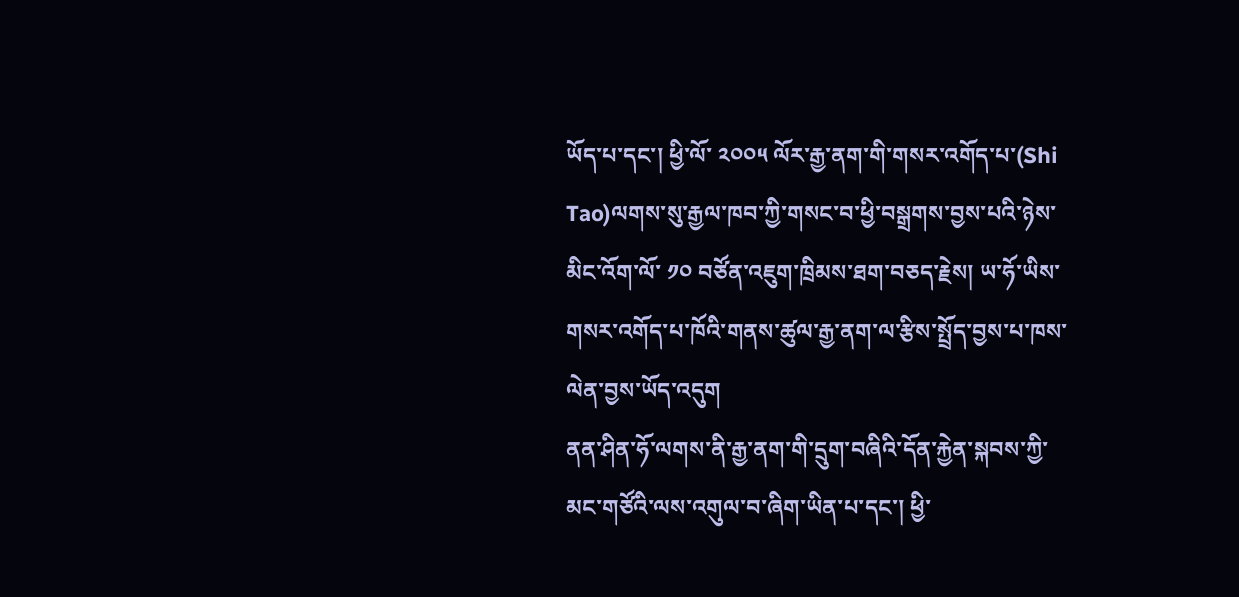ཡོད་པ་དང་། ཕྱི་ལོ་ ༢༠༠༥ ལོར་རྒྱ་ནག་གི་གསར་འགོད་པ་(Shi Tao)ལགས་སུ་རྒྱལ་ཁབ་ཀྱི་གསང་བ་ཕྱི་བསྒྲགས་བྱས་པའི་ཉེས་མིང་འོག་ལོ་ ༡༠ བཙོན་འཇུག་ཁྲིམས་ཐག་བཅད་རྗེས། ཡ་ཧོ་ཡིས་གསར་འགོད་པ་ཁོའི་གནས་ཚུལ་རྒྱ་ནག་ལ་རྩིས་སྤྲོད་བྱས་པ་ཁས་ལེན་བྱས་ཡོད་འདུག
ནན་ཤིན་ཧོ་ལགས་ནི་རྒྱ་ནག་གི་དྲུག་བཞིའི་དོན་རྐྱེན་སྐབས་ཀྱི་མང་གཙོའི་ལས་འགུལ་བ་ཞིག་ཡིན་པ་དང་། ཕྱི་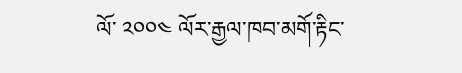ལོ་ ༢༠༠༤ ལོར་རྒྱལ་ཁབ་མགོ་རྟིང་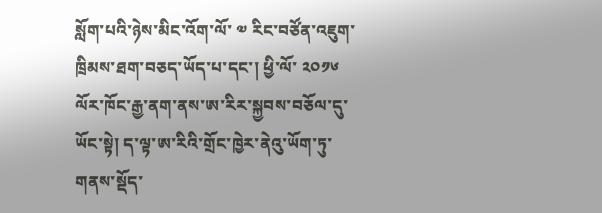སློག་པའི་ཉེས་མིང་འོག་ལོ་ ༧ རིང་བཙོན་འཇུག་ཁྲིམས་ཐག་བཅད་ཡོད་པ་དང་། ཕྱི་ལོ་ ༢༠༡༦ ལོར་ཁོང་རྒྱ་ནག་ནས་ཨ་རིར་སྐྱབས་བཅོལ་དུ་ཡོང་སྟེ། ད་ལྟ་ཨ་རིའི་གྲོང་ཁྱེར་ནེའུ་ཡོག་ཏུ་གནས་སྡོད་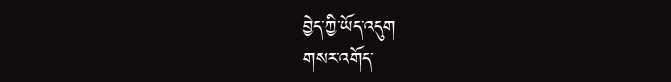བྱེད་ཀྱི་ཡོད་འདུག
གསར་འགོད་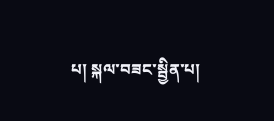པ། སྐལ་བཟང་སྦྱིན་པ།